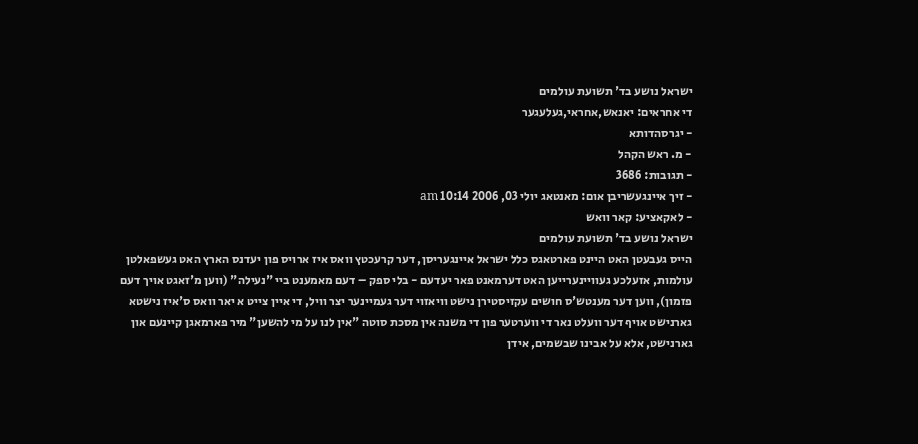ישראל נושע בד' תשועת עולמים
די אחראים: יאנאש,אחראי,געלעגער
- יגרסהדותא
- מ. ראש הקהל
- תגובות: 3686
- זיך איינגעשריבן אום: מאנטאג יולי 03, 2006 10:14 am
- לאקאציע: קאר וואש
ישראל נושע בד' תשועת עולמים
הייס געבעטן האט היינט פארטאגס כלל ישראל איינגעריסן, דער קרעכטץ וואס איז ארויס פון יעדנס הארץ האט געשפאלטן עולמות, אזעלכע געוויינערייען האט דערמאנט פאר יעדעם - בלי ספק – דעם מאמענט ביי "נעילה" (ווען מ'זאגט אויך דעם פזמון), ווען דער מענטש'ס חושים עקזיסטירן נישט וויאזוי דער געמיינער יצר וויל, די איין צייט א יאר וואס ס'איז נישטא גארנישט אויף דער וועלט נאר די ווערטער פון די משנה אין מסכת סוטה "אין לנו על מי להשען" מיר פארמאגן קיינעם און גארנישט, אלא על אבינו שבשמים, אידן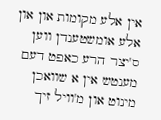אין אלע מקומות און און אלע אומשטענדן ווען ס'יצר הרע כאפט דעם מענטש אין א שוואכן מינוט און מ'וויל זיך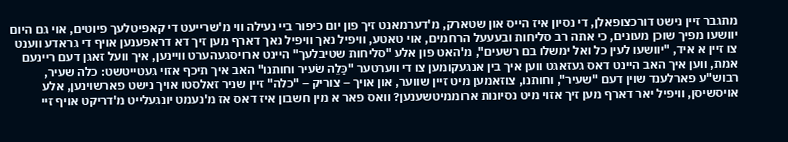מתגבר זיין נישט דורכצופאלן, די נסיון איז הייס און שטארק, מ'דערמאנט זיך פון יום כיפור ביי נעילה ווי מ'שרייעט די קאפיטלעך פיוטים, אוי גם היום יוושעו מפיך שוכן מעונים, כי אתה רב סליחות ובעעעל הרחמים, אוי טאטע, וויפיל נאך וויפיל נאך דארף מען זיך דא דראפענען אויף די גראדע ווענט צו זיין א איד, "יוושעו לעין כל ואל ימשלו בם רשעים", מ'האט פון אלע "סליחות שטיבלעך" היינט ארויסגעהערט וויינען, איך וועל זאגן דעם ריינעם אמת, ווען איך האב היינט דאס געזאגט ווען איך בין אנגעקומען צו די ווערטער "כַּלֵה שׂעיר וחותנו" האב איך תיכף אזוי געטייטשט: כלה שעיר, רבוש"ע פארלענד שוין דעם "שעיר", וחותנו, צוזאמען מיט זיין שווער, און אויך – צוריק – "כלה" זיין שניר זאלסטו אויך נישט פארשוינען, אלע אויסשיסן, וויפיל יאר דארף מען זיך אזוי מיט נסיונות ארוממיטשענען? וואס פאר א מין חשבון איז דאס אז מ'נעמט יונגעלייט מ'דריקט אויף זיי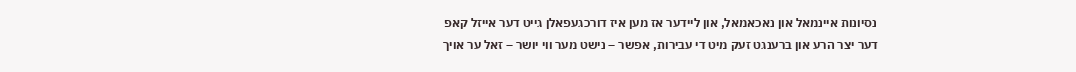נסיונות איינמאל און נאכאמאל, און ליידער אז מען איז דורכגעפאלן גייט דער אייזל קאפ דער יצר הרע און ברענגט זעק מיט די עבירות, אפשר – נישט מער ווי יושר – זאל ער אויך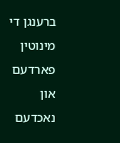ברענגן די מינוטין פארדעם און נאכדעם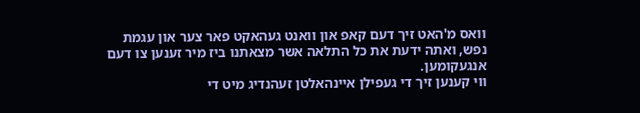וואס מ'האט זיך דעם קאפ און וואנט געהאקט פאר צער און עגמת נפש, ואתה ידעת את כל התלאה אשר מצאתנו ביז מיר זענען צו דעם אנגעקומען.
ווי קענען זיך די געפילן איינהאלטן זעהנדיג מיט די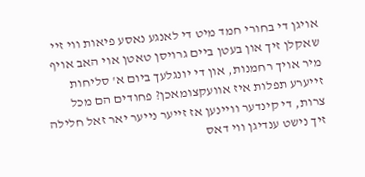אויגן די בחורי חמד מיט די לאנגע נאסע פיאות ווי זיי שאקלן זיך און בעטן ביים גרויסן טאטן אוי האב אויף מיר אויך רחמנות, און די יונגלעך ביום א' סליחות זייערע תפלות איז אוועקצומאכן? פחודים הם מכל צרות, די קינדער וויינען אז זייער נייער יאר זאל חלילה זיך נישט ענדיגן ווי דאס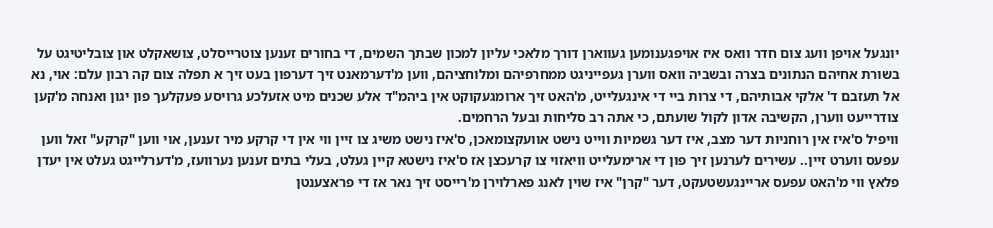יונגעל אויפן וועג צום חדר וואס איז אויפגענומען געווארן דורך מלאכי עליון למכון שבתך השמים, די בחורים זענען צוטרייסלט, צושאקלט און צובליטיגט על בשורת אחיהם הנתונים בצרה ובשביה וואס ווערן געפייניגט ממחרפיהם ומלוחציהם, ווען מ'דערמאנט זיך דערפון בעט זיך א תפלה צום קה רבון עלם: אוי, נא אל תעזבם ד' אלקי אבותיהם, די צרות ביי די אינגעלייט, מ'האט זיך ארומגעקוקט אין ביהמ"ד אלע שכנים מיט אזעלכע גרויסע פעקלעך פון יגון ואנחה מ'קען צודרייעט ווערן, הקשיבה אדון לקול שועתם, כי אתה רב סליחות ובעל הרחמים.
וויפיל ס'איז אין רוחניות דער מצב, איז דער גשמיות ווייט נישט אוועקצומאכן, ס'איז נישט משיג צו זיין ווי אין די קרקע מיר זענען, אוי ווען "קרקע" זאל ווען עפעס ווערט זיין.. עשירים לערנען זיך פון די ארימעלייט וויאזוי צו קרעכצן אז ס'איז נישטא קיין געלט, בעלי בתים זענען נערוועז, מ'דערלייגט געלט אין יעדן פלאץ ווי מ'האט עפעס אריינגעשטעקט, דער "קרן" איז שוין לאנג פארלוירן מ'רייסט זיך נאר אז די פראצענטן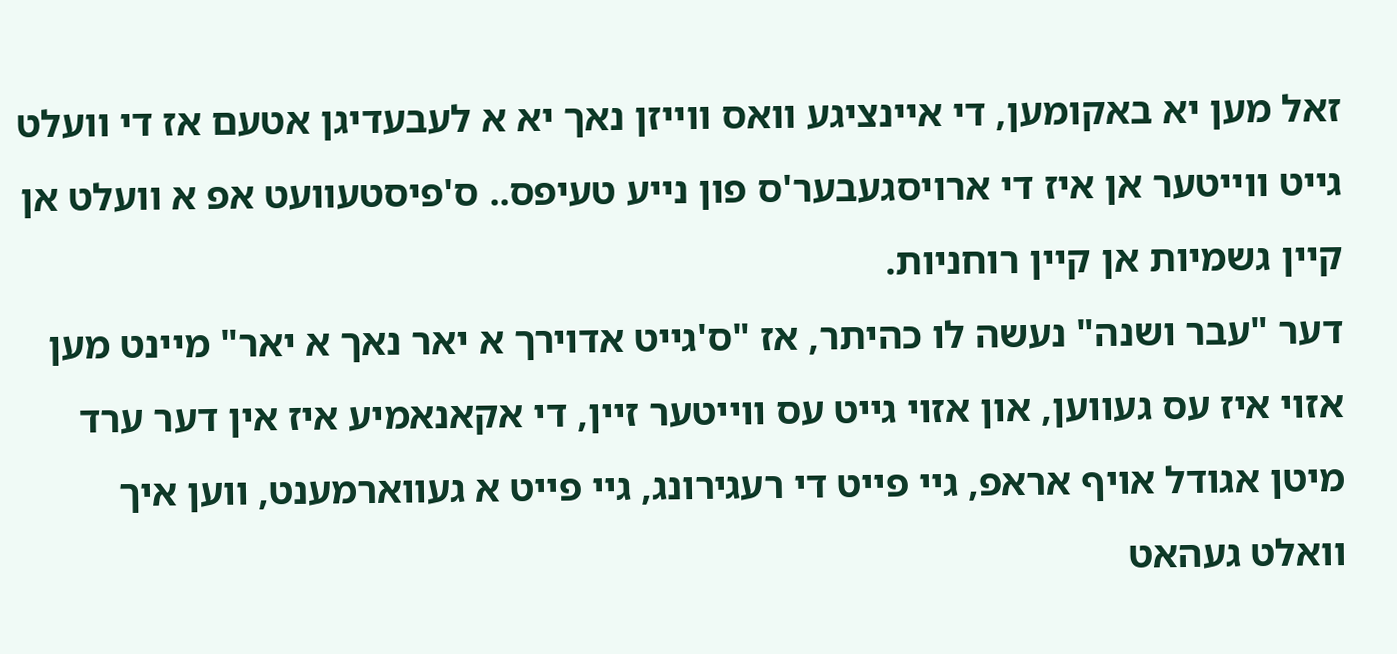זאל מען יא באקומען, די איינציגע וואס ווייזן נאך יא א לעבעדיגן אטעם אז די וועלט גייט ווייטער אן איז די ארויסגעבער'ס פון נייע טעיפס.. ס'פיסטעוועט אפ א וועלט אן קיין גשמיות אן קיין רוחניות.
דער "עבר ושנה" נעשה לו כהיתר, אז "ס'גייט אדוירך א יאר נאך א יאר" מיינט מען אזוי איז עס געווען, און אזוי גייט עס ווייטער זיין, די אקאנאמיע איז אין דער ערד מיטן אגודל אויף אראפ, גיי פייט די רעגירונג, גיי פייט א געווארמענט, ווען איך וואלט געהאט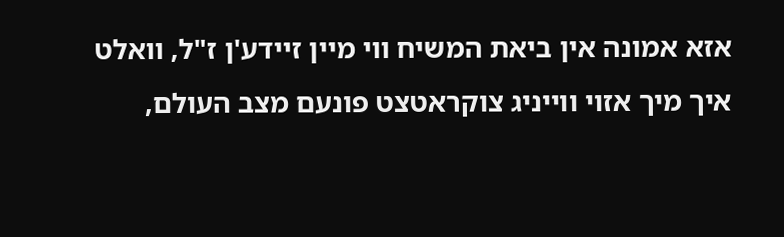אזא אמונה אין ביאת המשיח ווי מיין זיידע'ן ז"ל, וואלט איך מיך אזוי ווייניג צוקראטצט פונעם מצב העולם,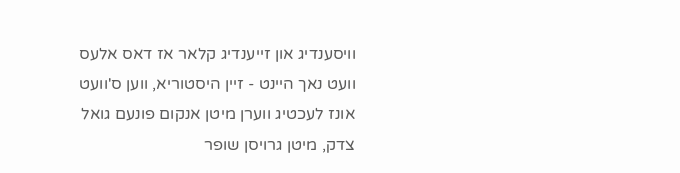וויסענדיג און זייענדיג קלאר אז דאס אלעס וועט נאך היינט - זיין היסטוריא, ווען ס'וועט אונז לעכטיג ווערן מיטן אנקום פונעם גואל צדק, מיטן גרויסן שופר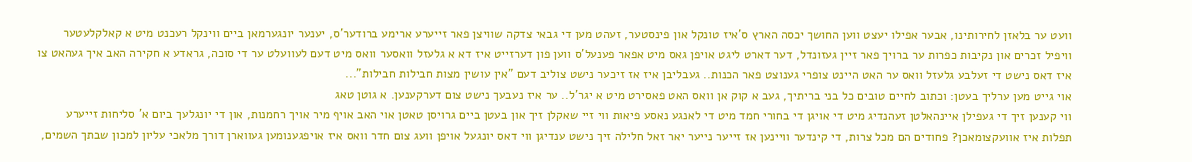וועט ער בלאזן לחירותינו, אבער אפילו יעצט ווען החושך יכסה הארץ ס'איז טונקל און פינסטער, זעהט מען די גבאי צדקה שוויצן פאר זייערע ארימע ברודער'ס, יענער יונגערמאן ביים ווינקל רעכנט מיט א קאלקלעטער וויפיל זכרים און נקיבות כפרות ער ברויך פאר זיין געזונדל, דער דארט ליגט אויפן גאס מיט אפאר פענעל'ס ווען פון דערזייט איז דא א גלעזל וואסער וואס מיט דעם לעוועלט ער די סוכה, גראדע א חקירה האב איך געהאט צו איז דאס נישט די זעלבע גלעזל וואס ער האט היינט צופרי גענוצט פאר הכנות.. געבליבן איז אז זיכער נישט צוליב דעם "אין עושין מצות חבילות חבילות"...
אוי גייט מען ערליך בעטן: וכתוב לחיים טובים כל בני בריתיך, געב א קוק אן וואס האט פאסירט מיט א יגר'ל.. ער איז נעבעך נישט צום דערקענען. א גוטן טאג
ווי קענען זיך די געפילן איינהאלטן זעהנדיג מיט די אויגן די בחורי חמד מיט די לאנגע נאסע פיאות ווי זיי שאקלן זיך און בעטן ביים גרויסן טאטן אוי האב אויף מיר אויך רחמנות, און די יונגלעך ביום א' סליחות זייערע תפלות איז אוועקצומאכן? פחודים הם מכל צרות, די קינדער וויינען אז זייער נייער יאר זאל חלילה זיך נישט ענדיגן ווי דאס יונגעל אויפן וועג צום חדר וואס איז אויפגענומען געווארן דורך מלאכי עליון למכון שבתך השמים,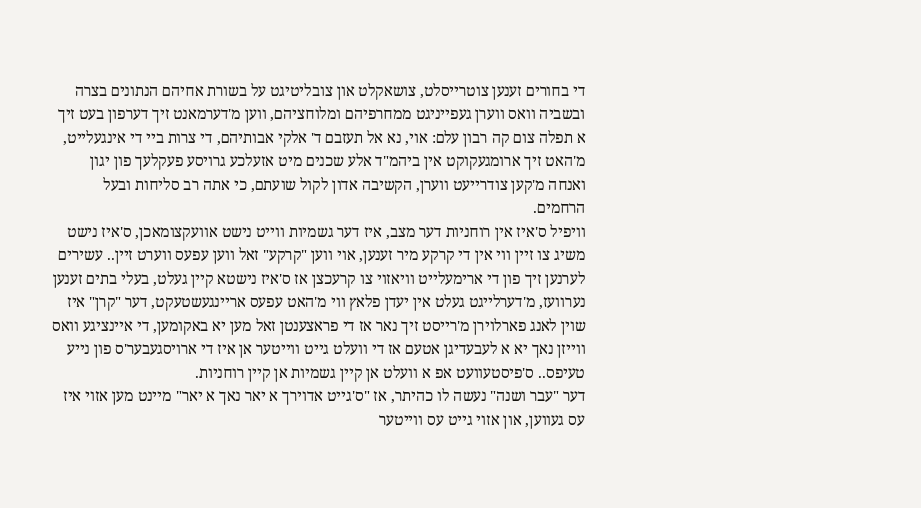די בחורים זענען צוטרייסלט, צושאקלט און צובליטיגט על בשורת אחיהם הנתונים בצרה ובשביה וואס ווערן געפייניגט ממחרפיהם ומלוחציהם, ווען מ'דערמאנט זיך דערפון בעט זיך א תפלה צום קה רבון עלם: אוי, נא אל תעזבם ד' אלקי אבותיהם, די צרות ביי די אינגעלייט, מ'האט זיך ארומגעקוקט אין ביהמ"ד אלע שכנים מיט אזעלכע גרויסע פעקלעך פון יגון ואנחה מ'קען צודרייעט ווערן, הקשיבה אדון לקול שועתם, כי אתה רב סליחות ובעל הרחמים.
וויפיל ס'איז אין רוחניות דער מצב, איז דער גשמיות ווייט נישט אוועקצומאכן, ס'איז נישט משיג צו זיין ווי אין די קרקע מיר זענען, אוי ווען "קרקע" זאל ווען עפעס ווערט זיין.. עשירים לערנען זיך פון די ארימעלייט וויאזוי צו קרעכצן אז ס'איז נישטא קיין געלט, בעלי בתים זענען נערוועז, מ'דערלייגט געלט אין יעדן פלאץ ווי מ'האט עפעס אריינגעשטעקט, דער "קרן" איז שוין לאנג פארלוירן מ'רייסט זיך נאר אז די פראצענטן זאל מען יא באקומען, די איינציגע וואס ווייזן נאך יא א לעבעדיגן אטעם אז די וועלט גייט ווייטער אן איז די ארויסגעבער'ס פון נייע טעיפס.. ס'פיסטעוועט אפ א וועלט אן קיין גשמיות אן קיין רוחניות.
דער "עבר ושנה" נעשה לו כהיתר, אז "ס'גייט אדוירך א יאר נאך א יאר" מיינט מען אזוי איז עס געווען, און אזוי גייט עס ווייטער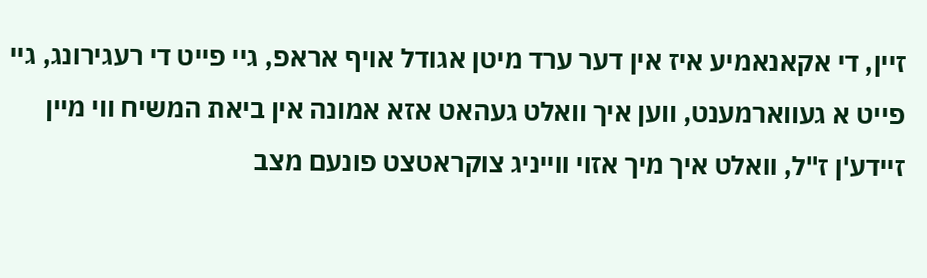זיין, די אקאנאמיע איז אין דער ערד מיטן אגודל אויף אראפ, גיי פייט די רעגירונג, גיי פייט א געווארמענט, ווען איך וואלט געהאט אזא אמונה אין ביאת המשיח ווי מיין זיידע'ן ז"ל, וואלט איך מיך אזוי ווייניג צוקראטצט פונעם מצב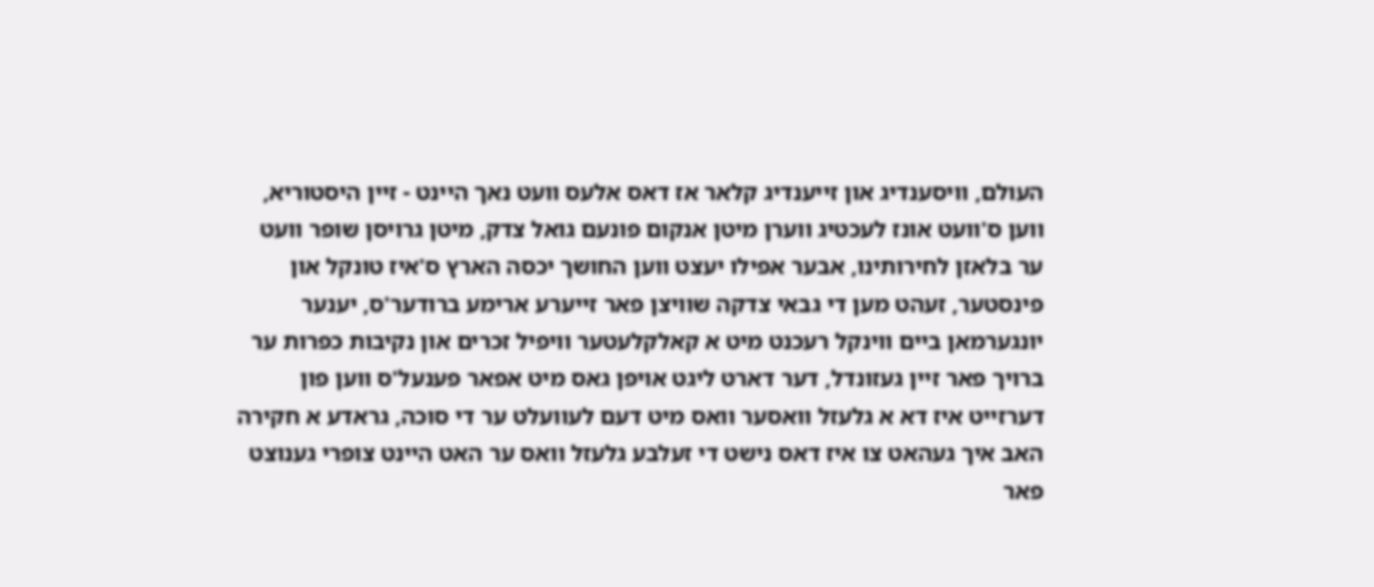העולם, וויסענדיג און זייענדיג קלאר אז דאס אלעס וועט נאך היינט - זיין היסטוריא, ווען ס'וועט אונז לעכטיג ווערן מיטן אנקום פונעם גואל צדק, מיטן גרויסן שופר וועט ער בלאזן לחירותינו, אבער אפילו יעצט ווען החושך יכסה הארץ ס'איז טונקל און פינסטער, זעהט מען די גבאי צדקה שוויצן פאר זייערע ארימע ברודער'ס, יענער יונגערמאן ביים ווינקל רעכנט מיט א קאלקלעטער וויפיל זכרים און נקיבות כפרות ער ברויך פאר זיין געזונדל, דער דארט ליגט אויפן גאס מיט אפאר פענעל'ס ווען פון דערזייט איז דא א גלעזל וואסער וואס מיט דעם לעוועלט ער די סוכה, גראדע א חקירה האב איך געהאט צו איז דאס נישט די זעלבע גלעזל וואס ער האט היינט צופרי גענוצט פאר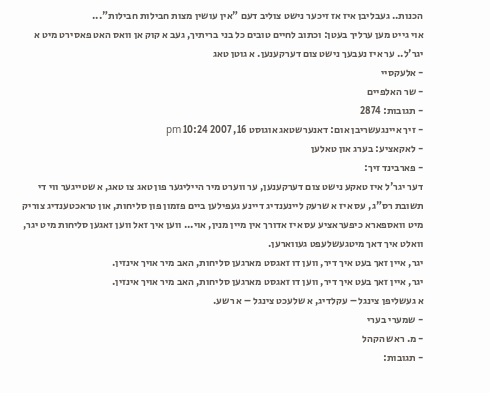הכנות.. געבליבן איז אז זיכער נישט צוליב דעם "אין עושין מצות חבילות חבילות"...
אוי גייט מען ערליך בעטן: וכתוב לחיים טובים כל בני בריתיך, געב א קוק אן וואס האט פאסירט מיט א יגר'ל.. ער איז נעבעך נישט צום דערקענען. א גוטן טאג
- אלעקסיי
- שר האלפיים
- תגובות: 2874
- זיך איינגעשריבן אום: דאנערשטאג אוגוסט 16, 2007 10:24 pm
- לאקאציע: בערג און טאלען
- פארבינד זיך:
דער יגר'ל איז טאקע נישט צום דערקענען, ער ווערט מיר הייליגער פון טאג צו טאג, א שטייגער ווי די תשובת רס"ג, עס איז א שרעק ליינענדיג דיינע געפילען ביים פזמון פון סליחות, און טראכטענדיג צוריק מיט וואספארא כיפעראציע עס איז אדורך אין מיין מנין, אוי... ווען איך זאל ווען זאגען סליחות מיט יגר, וואלט איך דאך מיטגעשלעפט געווארען.
יגר, איין זאך בעט איך דיר, ווען דו זאגסט מארגען סליחות, האב מיר אויך אינזין.
יגר, איין זאך בעט איך דיר, ווען דו זאגסט מארגען סליחות, האב מיר אויך אינזין.
א געשליפן צינגל – עקלדיג, א שלעכט צינגל – א רשע.
- שמערי בערי
- מ. ראש הקהל
- תגובות: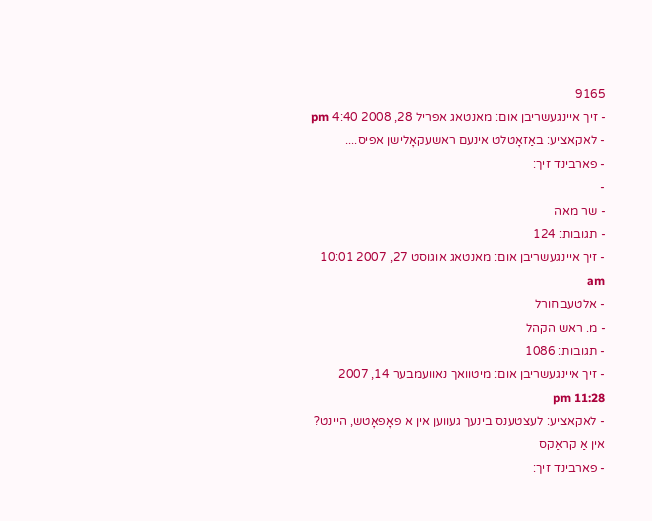9165
- זיך איינגעשריבן אום: מאנטאג אפריל 28, 2008 4:40 pm
- לאקאציע: באַזאָטלט אינעם ראשעקאָלישן אפיס....
- פארבינד זיך:
-
- שר מאה
- תגובות: 124
- זיך איינגעשריבן אום: מאנטאג אוגוסט 27, 2007 10:01 am
- אלטעבחורל
- מ. ראש הקהל
- תגובות: 1086
- זיך איינגעשריבן אום: מיטוואך נאוועמבער 14, 2007 11:28 pm
- לאקאציע: לעצטענס בינעך געווען אין א פאָפאָטש, היינט? אין אַ קראַקס
- פארבינד זיך: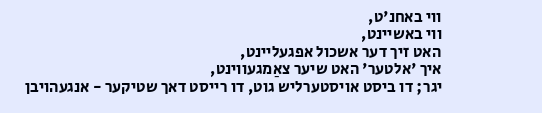ווי באחנ'ט,
ווי באשיינט,
האט זיך דער אשכול אפגעליינט,
איך 'אלטער' האט שיער צאַמגעווינט,
יגר; דו ביסט אויסטערליש גוט, דו רייסט דאך שטיקער - אנגעהויבן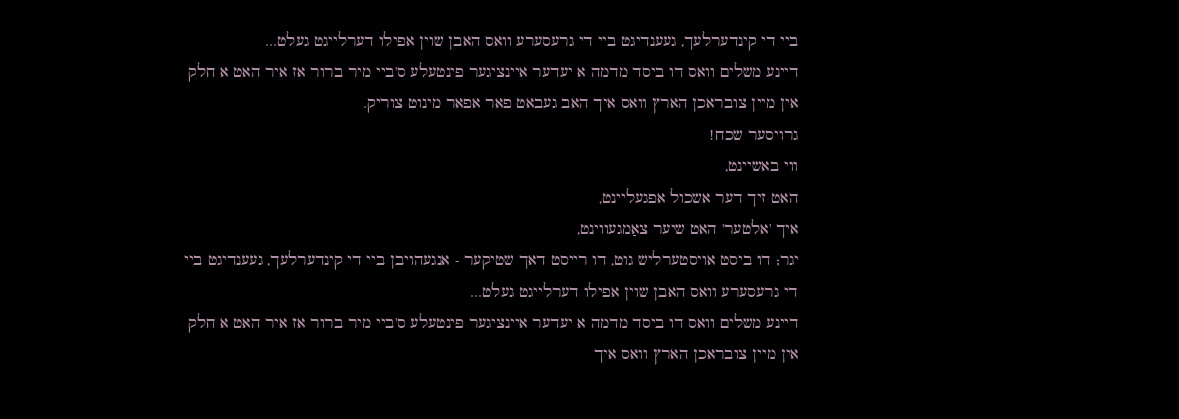ביי די קינדערלעך, געענדיגט ביי די גרעסערע וואס האבן שוין אפילו דערלייגט געלט...
דיינע משלים וואס דו ביסד מדמה א יעדער איינציגער פינטעלע ס'ביי מיר ברור אז איר האט א חלק אין מיין צובראכן הארץ וואס איך האב געבאט פאר אפאר מינוט צוריק.
גרויסער שכח!
ווי באשיינט,
האט זיך דער אשכול אפגעליינט,
איך 'אלטער' האט שיער צאַמגעווינט,
יגר; דו ביסט אויסטערליש גוט, דו רייסט דאך שטיקער - אנגעהויבן ביי די קינדערלעך, געענדיגט ביי די גרעסערע וואס האבן שוין אפילו דערלייגט געלט...
דיינע משלים וואס דו ביסד מדמה א יעדער איינציגער פינטעלע ס'ביי מיר ברור אז איר האט א חלק אין מיין צובראכן הארץ וואס איך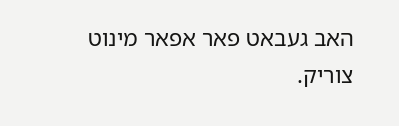האב געבאט פאר אפאר מינוט צוריק.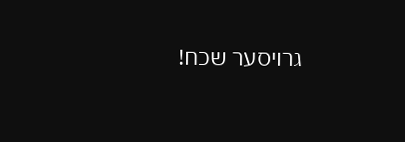גרויסער שכח!